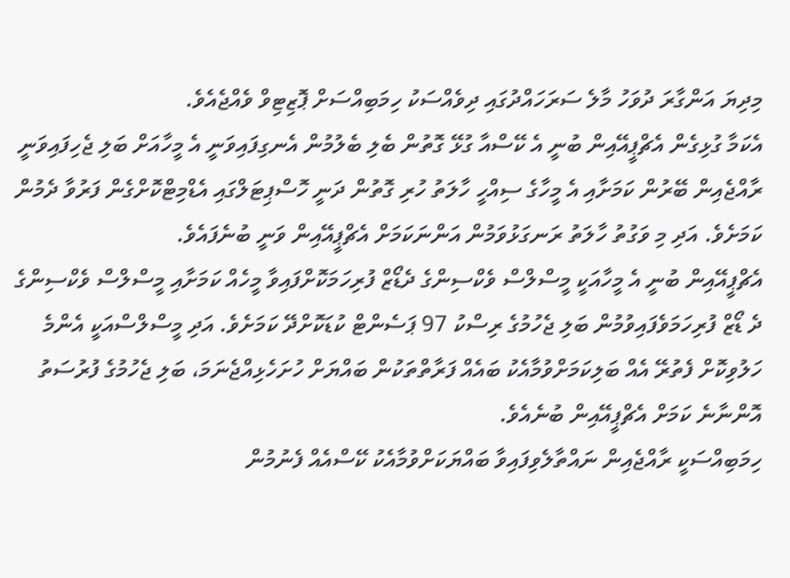މިދިޔަ އަންގާރަ ދުވަހު މާލެ ސަރަހައްދުގައި ދިވެއްސަކު ހިމަބިއްސަށް ޕޮޒިޓިވް ވެއްޖެއެވެ.
އެކަމާ ގުޅިގެން އެޗްޕީއޭއިން ބުނީ އެ ކޭސްއާ ގުޅޭ ގޮތުން ބެލި ބެލުމުން އެނގިފައިވަނީ އެ މީހާއަށް ބަލި ޖެހިފައިވަނީ ރާއްޖެއިން ބޭރުން ކަމަށާއި އެ މީހާގެ ސިއްހީ ހާލަތު ހުރި ގޮތުން ދަނީ ހޮސްޕިޓަލްގައި އެޑްމިޓްކޮށްގެން ފަރުވާ ދެމުން ކަމަށެވެ. އަދި މި ވަގުތު ހާލަތު ރަނގަޅުވަމުން އަންނަކަމަށް އެޗްޕީއޭއިން ވަނީ ބުނެފައެވެ.
އެޗްޕީއޭއިން ބުނީ އެ މީހާއަކީ މީސްލްސް ވެކްސިންގެ ދެޑޯޒް ފުރިހަމަކޮށްފައިވާ މީހެއް ކަމަށާއި މީސްލްސް ވެކްސިންގެ ދެ ޑޯޒް ފުރިހަމަވެފައިވުމުން ބަލި ޖެހުމުގެ ރިސްކު 97 ޕަސެންޓް ކުޑަކޮށްދޭ ކަމަށެވެ. އަދި މީސްލްސްއަކީ އެންމެ ހަލުވިކޮށް ފެތުރޭ އެއް ބަލިކަމަށްވުމާއެކު ބައެއް ފަރާތްތަކުން ބައްޔަށް ހުށަހެޅިއްޖެނަމަ، ބަލި ޖެހުމުގެ ފުރުސަތު އޮންނާނެ ކަމަށް އެޗްޕީއޭއިން ބުނެއެވެ.
ހިމަބިއްސަކީ ރާއްޖެއިން ނައްތާލެވިފައިވާ ބައްޔަކަށްވުމާއެކު ކޭސްއެއް ފެނުމުން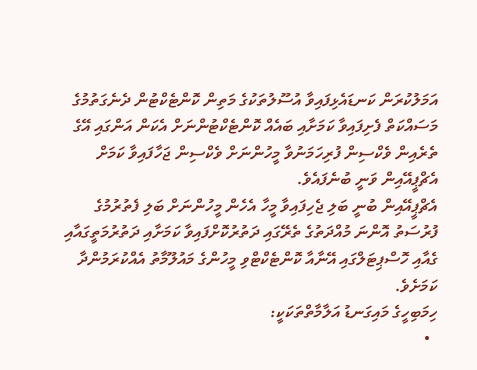އަމަލުކުރަން ކަނޑައެޅިފައިވާ އުސޫލުތަކުގެ މަތިން ކޮންޓެކްޓުން ދެނެގަތުމުގެ މަސައްކަތް ފެށިފައިވާ ކަމަށާއި ބައެއް ކޮންޓެކްޓުންނަށް އެކަން އަންގައި އޭގެ ތެރެއިން ވެކްސިން ފުރިހަމަނުވާ މީހުންނަށް ވެކްސިން ޖަހާފައިވާ ކަމަށް އެޗްޕީއޭއިން ވަނީ ބުނެފައެވެ.
އެޗްޕީއޭއިން ބުނީ ބަލި ޖެހިފައިވާ މީހާ އެހެން މީހުންނަށް ބަލި ފެތުރުމުގެ ފުރުސަތު އޮންނަ މުއްދަތުގެ ތެރޭގައި ދަތުރުކޮށްފައިވާ ކަމަށާއި ދަތުރުމަތީގައާއި ގެއާއި ހޮސްޕިޓަލްގައި އޭނާއާ ކޮންޓެކްޓްވި މީހުންގެ މައުލޫމާތު އެއްކުރަމުންދާ ކަމަށެވެ.
ހިމަބިހީގެ މައިގަނޑު އަލާމާތްތަކަކީ:
  •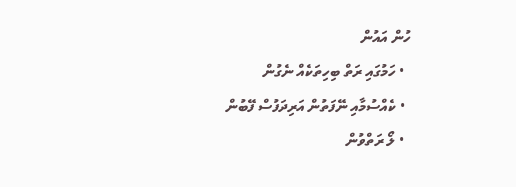ހުން އައުން
  • ހަމުގައި ރަތް ބިހިތަކެއް ނެގުން
  • ކެއްސުމާއި ނޭފަތުން އަރިދަފުސް ފޭބުން
  • ލޯ ރަތްވުން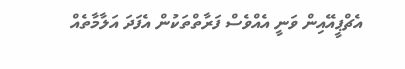އެޗްޕީއޭއިން ވަނީ އެއްވެސް ފަރާތްތަކުން އެފަދަ އަލާމާތެއް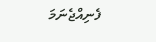ފެނިއްޖެނަމަ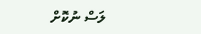ލަސް ނުކޮށް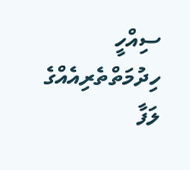ސިއްހީ ހިދުމަތްތެރިއެއްގެ ލަފާ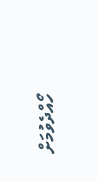ހޯއްދެވުމަށް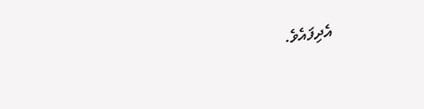އެދިފައެވެ.